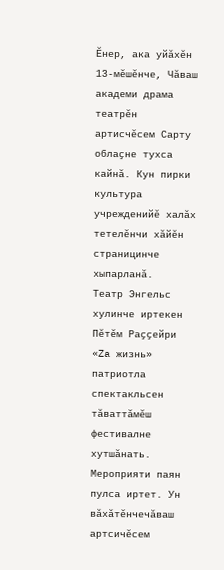Ӗнер, ака уйӑхӗн 13-мӗшӗнче, Чӑваш академи драма театрӗн артисчӗсем Сарту облаҫне тухса кайнӑ. Кун пирки культура учрежденийӗ халӑх тетелӗнчи хӑйӗн страницинче хыпарланӑ.
Театр Энгельс хулинче иртекен Пӗтӗм Раҫҫейри «Za жизнь» патриотла спектакльсен тӑваттӑмӗш фестивалне хутшӑнать. Мероприяти паян пулса иртет. Ун вӑхӑтӗнчечӑваш артсичӗсем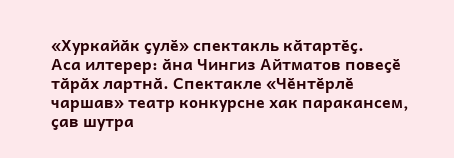«Хуркайӑк ҫулӗ» спектакль кӑтартӗҫ.
Аса илтерер: ӑна Чингиз Айтматов повеҫӗ тӑрӑх лартнӑ. Спектакле «Чӗнтӗрлӗ чаршав» театр конкурсне хак паракансем, ҫав шутра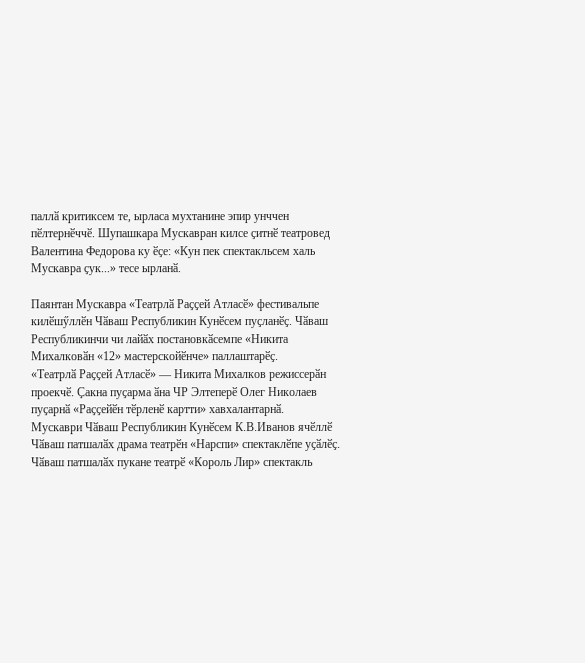паллӑ критиксем те, ырласа мухтанине эпир унччен пӗлтернӗччӗ. Шупашкара Мускавран килсе ҫитнӗ театровед Валентина Федорова ку ӗҫе: «Кун пек спектакльсем халь Мускавра ҫук...» тесе ырланӑ.

Паянтан Мускавра «Театрлӑ Раҫҫей Атласӗ» фестивальпе килӗшӳллӗн Чӑваш Республикин Кунӗсем пуҫланӗҫ. Чӑваш Республикинчи чи лайӑх постановкӑсемпе «Никита Михалковӑн «12» мастерскойӗнче» паллаштарӗҫ.
«Театрлӑ Раҫҫей Атласӗ» — Никита Михалков режиссерӑн проекчӗ. Ҫакна пуҫарма ӑна ЧР Элтеперӗ Олег Николаев пуҫарнӑ «Раҫҫейӗн тӗрленӗ картти» хавхалантарнӑ.
Мускаври Чӑваш Республикин Кунӗсем К.В.Иванов ячӗллӗ Чӑваш патшалӑх драма театрӗн «Нарспи» спектаклӗпе уҫӑлӗҫ. Чӑваш патшалӑх пукане театрӗ «Король Лир» спектакль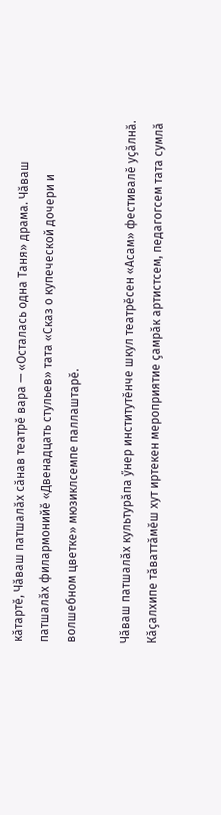кӑтартӗ, Чӑваш патшалӑх сӑнав театрӗ вара — «Осталась одна Таня» драма. Чӑваш патшалӑх филармонийӗ «Двенадцать стульев» тата «Сказ о купеческой дочери и волшебном цветке» мюзиклсемпе паллаштарӗ.

Чӑваш патшалӑх культурӑпа ӳнер институтӗнче шкул театрӗсен «Асам» фестивалӗ уҫӑлнӑ. Кӑҫалхипе тӑваттӑмӗш хут иртекен мероприятие ҫамрӑк артистсем, педагогсем тата сумлӑ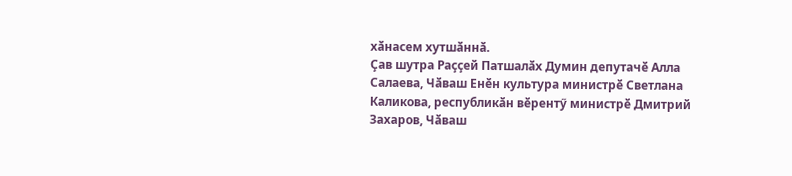хӑнасем хутшӑннӑ.
Ҫав шутра Раҫҫей Патшалӑх Думин депутачӗ Алла Салаева, Чӑваш Енӗн культура министрӗ Светлана Каликова, республикӑн вӗрентӳ министрӗ Дмитрий Захаров, Чӑваш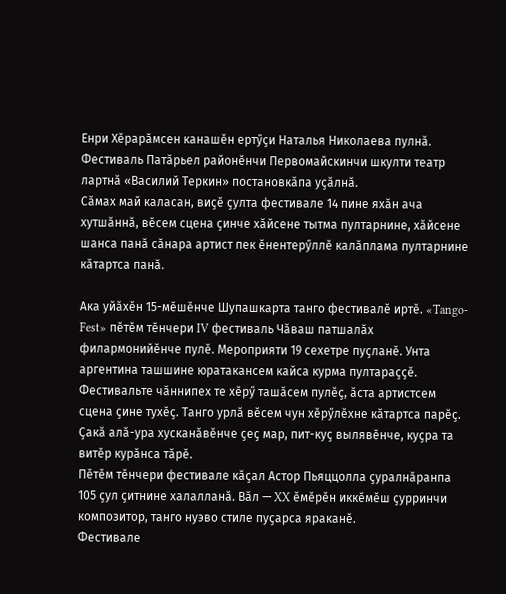Енри Хӗрарӑмсен канашӗн ертӳҫи Наталья Николаева пулнӑ.
Фестиваль Патӑрьел районӗнчи Первомайскинчи шкулти театр лартнӑ «Василий Теркин» постановкӑпа уҫӑлнӑ.
Сӑмах май каласан, виҫӗ ҫулта фестивале 14 пине яхӑн ача хутшӑннӑ, вӗсем сцена ҫинче хӑйсене тытма пултарнине, хӑйсене шанса панӑ сӑнара артист пек ӗнентерӳллӗ калӑплама пултарнине кӑтартса панӑ.

Ака уйӑхӗн 15-мӗшӗнче Шупашкарта танго фестивалӗ иртӗ. «Tango-Fest» пӗтӗм тӗнчери IV фестиваль Чӑваш патшалӑх филармонийӗнче пулӗ. Мероприяти 19 сехетре пуҫланӗ. Унта аргентина ташшине юратакансем кайса курма пултараҫҫӗ. Фестивальте чӑннипех те хӗрӳ ташӑсем пулӗҫ, ӑста артистсем сцена ҫине тухӗҫ. Танго урлӑ вӗсем чун хӗрӳлӗхне кӑтартса парӗҫ. Ҫакӑ алӑ-ура хусканӑвӗнче ҫеҫ мар, пит-куҫ вылявӗнче, куҫра та витӗр курӑнса тӑрӗ.
Пӗтӗм тӗнчери фестивале кӑҫал Астор Пьяццолла ҫуралнӑранпа 105 ҫул ҫитнине халалланӑ. Вӑл — XX ӗмӗрӗн иккӗмӗш ҫурринчи композитор, танго нуэво стиле пуҫарса яраканӗ.
Фестивале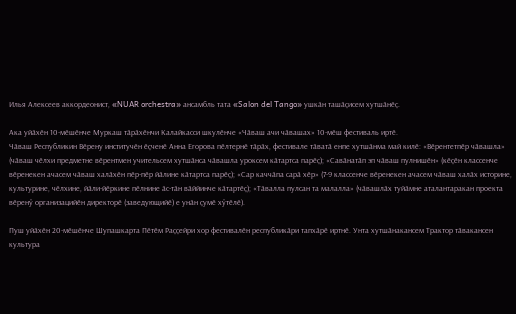Илья Алексеев аккордеонист, «NUAR orchestra» ансамбль тата «Salon del Tango» ушкӑн ташӑҫисем хутшӑнӗҫ.

Ака уйӑхӗн 10-мӗшӗнче Муркаш тӑрӑхӗнчи Калайкасси шкулӗнче «Чӑваш ачи чӑвашах» 10-мӗш фестиваль иртӗ.
Чӑваш Республикин Вӗрену институчӗн ӗҫченӗ Анна Егорова пӗлтернӗ тӑрӑх, фестивале тӑватӑ енпе хутшӑнма май килӗ: «Вӗрентетпӗр чӑвашла» (чӑваш чӗлхи предметне вӗрентмен учительсем хутшӑнса чӑвашла уроксем кӑтартса парӗҫ); «Савӑнатӑп эп чӑваш пулнишӗн» (кӗҫӗн классенче вӗренекен ачасем чӑваш халӑхӗн пӗр-пӗр йӑлине кӑтартса парӗҫ); «Сар каччӑпа сарӑ хӗр» (7-9 классенче вӗренекен ачасем чӑваш халӑх историне, культурине, чӗлхине, йӑли-йӗркине пӗлнине ӑс-тӑн вӑййинче кӑтартӗҫ); «Тӑвалла пулсан та малалла» (чӑвашлӑх туйӑмне аталантаракан проекта вӗренӳ организацийӗн директорӗ (заведующийӗ) е унӑн ҫумӗ хӳтӗлӗ).

Пуш уйӑхӗн 20-мӗшӗнче Шупашкарта Пӗтӗм Раҫҫейри хор фестивалӗн республикӑри тапхӑрӗ иртнӗ. Унта хутшӑнакансем Трактор тӑвакансен культура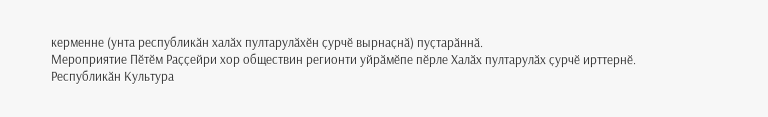керменне (унта республикӑн халӑх пултарулӑхӗн ҫурчӗ вырнаҫнӑ) пуҫтарӑннӑ.
Мероприятие Пӗтӗм Раҫҫейри хор обществин регионти уйрӑмӗпе пӗрле Халӑх пултарулӑх ҫурчӗ ирттернӗ.
Республикӑн Культура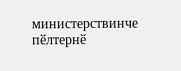министерствинче пӗлтернӗ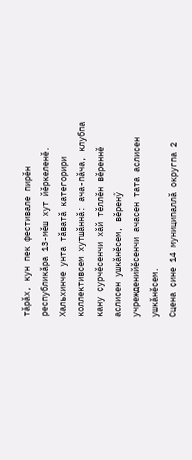тӑрӑх, кун пек фестивале пирӗн республикӑра 13-мӗш хут йӗркеленӗ. Хальхинче унта тӑватӑ категорири коллективсем хутшӑннӑ: ача-пӑча, клубпа кану ҫурчӗсенчи хӑй тӗллӗн вӗреннӗ аслисен ушкӑнӗсем, вӗренӳ учрежденийӗсенчи ачасен тата аслисен ушкӑнӗсем.
Сцена ҫине 14 муниципаллӑ округпа 2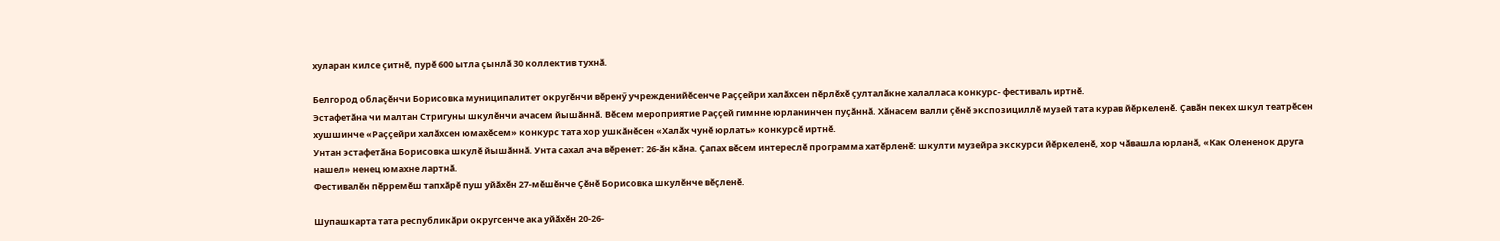хуларан килсе ҫитнӗ, пурӗ 600 ытла ҫынлӑ 30 коллектив тухнӑ.

Белгород облаҫӗнчи Борисовка муниципалитет округӗнчи вӗренӳ учрежденийӗсенче Раҫҫейри халӑхсен пӗрлӗхӗ ҫулталӑкне халалласа конкурс- фестиваль иртнӗ.
Эстафетӑна чи малтан Стригуны шкулӗнчи ачасем йышӑннӑ. Вӗсем мероприятие Раҫҫей гимнне юрланинчен пуҫӑннӑ. Хӑнасем валли ҫӗнӗ экспозициллӗ музей тата курав йӗркеленӗ. Ҫавӑн пекех шкул театрӗсен хушшинче «Раҫҫейри халӑхсен юмахӗсем» конкурс тата хор ушкӑнӗсен «Халӑх чунӗ юрлать» конкурсӗ иртнӗ.
Унтан эстафетӑна Борисовка шкулӗ йышӑннӑ. Унта сахал ача вӗренет: 26-ӑн кӑна. Ҫапах вӗсем интереслӗ программа хатӗрленӗ: шкулти музейра экскурси йӗркеленӗ, хор чӑвашла юрланӑ, «Как Олененок друга нашел» ненец юмахне лартнӑ.
Фестивалӗн пӗрремӗш тапхӑрӗ пуш уйӑхӗн 27-мӗшӗнче Ҫӗнӗ Борисовка шкулӗнче вӗҫленӗ.

Шупашкарта тата республикӑри округсенче ака уйӑхӗн 20-26-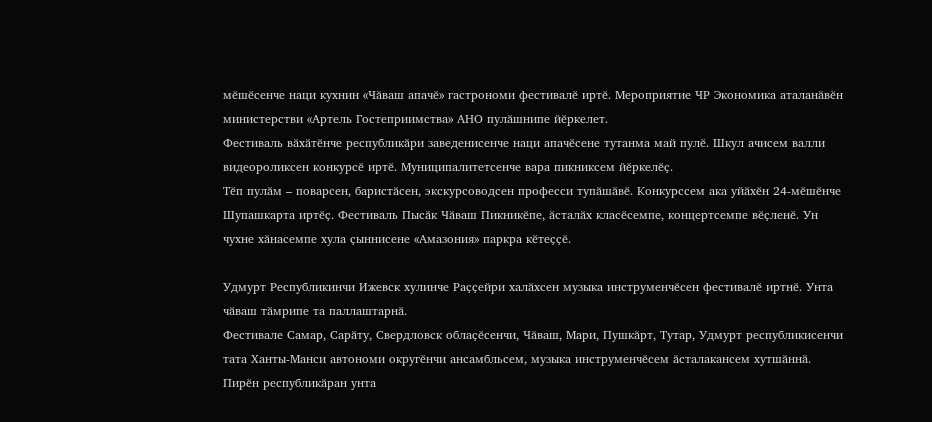мӗшӗсенче наци кухнин «Чӑваш апачӗ» гастрономи фестивалӗ иртӗ. Мероприятие ЧР Экономика аталанӑвӗн министерстви «Артель Гостеприимства» АНО пулӑшнипе йӗркелет.
Фестиваль вӑхӑтӗнче республикӑри заведенисенче наци апачӗсене тутанма май пулӗ. Шкул ачисем валли видеороликсен конкурсӗ иртӗ. Муниципалитетсенче вара пикниксем йӗркелӗҫ.
Тӗп пулӑм – поварсен, баристӑсен, экскурсоводсен професси тупӑшӑвӗ. Конкурссем ака уйӑхӗн 24-мӗшӗнче Шупашкарта иртӗҫ. Фестиваль Пысӑк Чӑваш Пикникӗпе, ӑсталӑх класӗсемпе, концертсемпе вӗҫленӗ. Ун чухне хӑнасемпе хула ҫыннисене «Амазония» паркра кӗтеҫҫӗ.

Удмурт Республикинчи Ижевск хулинче Раҫҫейри халӑхсен музыка инструменчӗсен фестивалӗ иртнӗ. Унта чӑваш тӑмрипе та паллаштарнӑ.
Фестивале Самар, Сарӑту, Свердловск облаҫӗсенчи, Чӑваш, Мари, Пушкӑрт, Тутар, Удмурт республикисенчи тата Ханты-Манси автономи округӗнчи ансамбльсем, музыка инструменчӗсем ӑсталакансем хутшӑннӑ.
Пирӗн республикӑран унта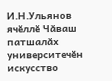И.Н.Ульянов ячӗллӗ Чӑваш патшалӑх университечӗн искусство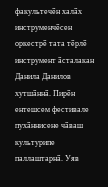факультечӗн халӑх инструменчӗсен оркестрӗ тата тӗрлӗ инструмент ӑсталакан Данила Данилов хутшӑннӑ. Пирӗн ентешсем фестивале пухӑннисене чӑваш культурипе паллаштарнӑ. Уяв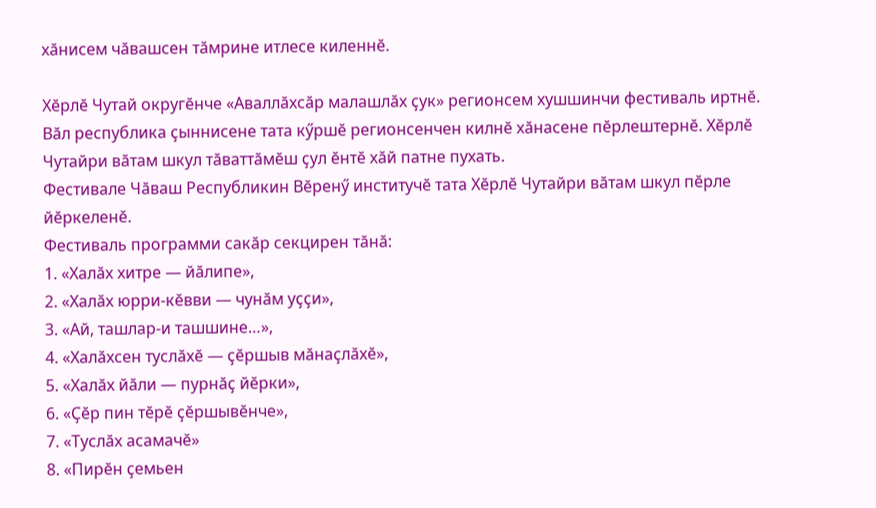хӑнисем чӑвашсен тӑмрине итлесе киленнӗ.

Хӗрлӗ Чутай округӗнче «Аваллӑхсӑр малашлӑх ҫук» регионсем хушшинчи фестиваль иртнӗ. Вӑл республика ҫыннисене тата кӳршӗ регионсенчен килнӗ хӑнасене пӗрлештернӗ. Хӗрлӗ Чутайри вӑтам шкул тӑваттӑмӗш ҫул ӗнтӗ хӑй патне пухать.
Фестивале Чӑваш Республикин Вӗренӳ институчӗ тата Хӗрлӗ Чутайри вӑтам шкул пӗрле йӗркеленӗ.
Фестиваль программи сакӑр секцирен тӑнӑ:
1. «Халӑх хитре — йӑлипе»,
2. «Халӑх юрри-кӗвви — чунӑм уҫҫи»,
3. «Ай, ташлар-и ташшине…»,
4. «Халӑхсен туслӑхӗ — ҫӗршыв мӑнаҫлӑхӗ»,
5. «Халӑх йӑли — пурнӑҫ йӗрки»,
6. «Ҫӗр пин тӗрӗ ҫӗршывӗнче»,
7. «Туслӑх асамачӗ»
8. «Пирӗн ҫемьен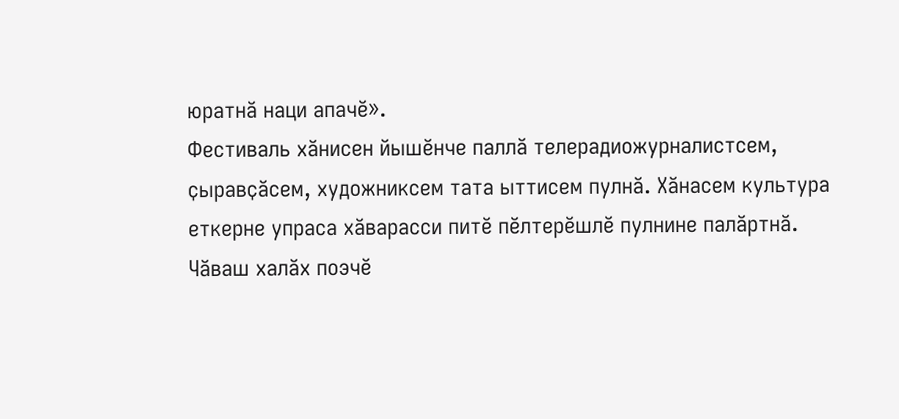юратнӑ наци апачӗ».
Фестиваль хӑнисен йышӗнче паллӑ телерадиожурналистсем, ҫыравҫӑсем, художниксем тата ыттисем пулнӑ. Хӑнасем культура еткерне упраса хӑварасси питӗ пӗлтерӗшлӗ пулнине палӑртнӑ. Чӑваш халӑх поэчӗ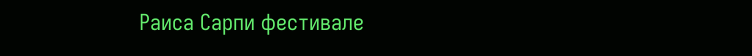Раиса Сарпи фестивале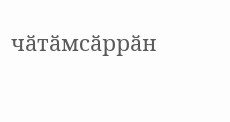чӑтӑмсӑррӑн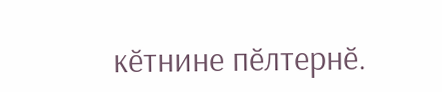кӗтнине пӗлтернӗ.